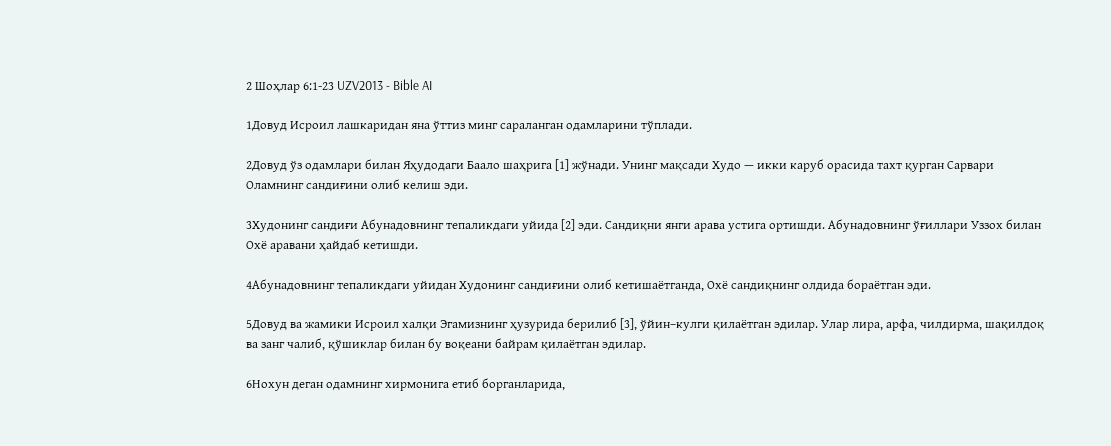2 Шоҳлар 6:1-23 UZV2013 - Bible AI

1Довуд Исроил лашкаридан яна ўттиз минг сараланган одамларини тўплади.

2Довуд ўз одамлари билан Яҳудодаги Баало шаҳрига [1] жўнади. Унинг мақсади Худо — икки каруб орасида тахт қурган Сарвари Оламнинг сандиғини олиб келиш эди.

3Худонинг сандиғи Абунадовнинг тепаликдаги уйида [2] эди. Сандиқни янги арава устига ортишди. Абунадовнинг ўғиллари Уззох билан Охё аравани ҳайдаб кетишди.

4Абунадовнинг тепаликдаги уйидан Худонинг сандиғини олиб кетишаётганда, Охё сандиқнинг олдида бораётган эди.

5Довуд ва жамики Исроил халқи Эгамизнинг ҳузурида берилиб [3], ўйин–кулги қилаётган эдилар. Улар лира, арфа, чилдирма, шақилдоқ ва занг чалиб, қўшиклар билан бу воқеани байрам қилаётган эдилар.

6Нохун деган одамнинг хирмонига етиб борганларида,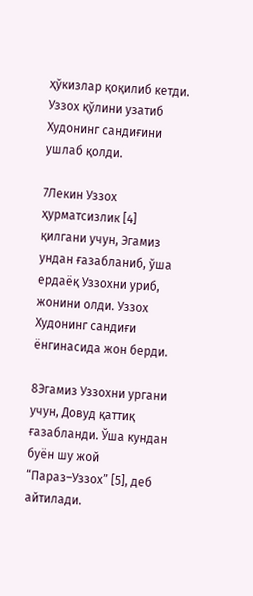ҳўкизлар қоқилиб кетди. Уззох қўлини узатиб Худонинг сандиғини ушлаб қолди.

7Лекин Уззох ҳурматсизлик [4] қилгани учун, Эгамиз ундан ғазабланиб, ўша ердаёқ Уззохни уриб, жонини олди. Уззох Худонинг сандиғи ёнгинасида жон берди.

8Эгамиз Уззохни ургани учун, Довуд қаттиқ ғазабланди. Ўша кундан буён шу жой “Параз–Уззох” [5], деб айтилади.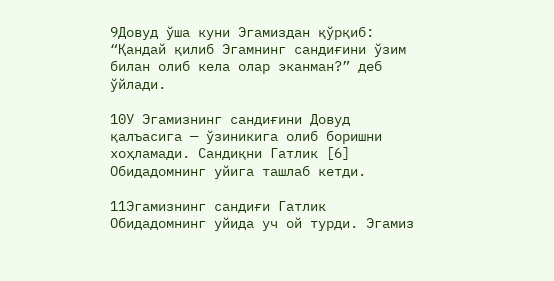9Довуд ўша куни Эгамиздан қўрқиб: “Қандай қилиб Эгамнинг сандиғини ўзим билан олиб кела олар эканман?” деб ўйлади.

10У Эгамизнинг сандиғини Довуд қалъасига — ўзиникига олиб боришни хоҳламади. Сандиқни Гатлик [6] Обидадомнинг уйига ташлаб кетди.

11Эгамизнинг сандиғи Гатлик Обидадомнинг уйида уч ой турди. Эгамиз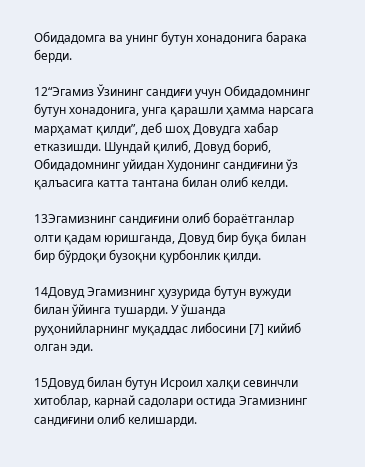Обидадомга ва унинг бутун хонадонига барака берди.

12“Эгамиз Ўзининг сандиғи учун Обидадомнинг бутун хонадонига, унга қарашли ҳамма нарсага марҳамат қилди”, деб шоҳ Довудга хабар етказишди. Шундай қилиб, Довуд бориб, Обидадомнинг уйидан Худонинг сандиғини ўз қалъасига катта тантана билан олиб келди.

13Эгамизнинг сандиғини олиб бораётганлар олти қадам юришганда, Довуд бир буқа билан бир бўрдоқи бузоқни қурбонлик қилди.

14Довуд Эгамизнинг ҳузурида бутун вужуди билан ўйинга тушарди. У ўшанда руҳонийларнинг муқаддас либосини [7] кийиб олган эди.

15Довуд билан бутун Исроил халқи севинчли хитоблар, карнай садолари остида Эгамизнинг сандиғини олиб келишарди.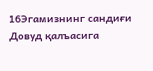16Эгамизнинг сандиғи Довуд қалъасига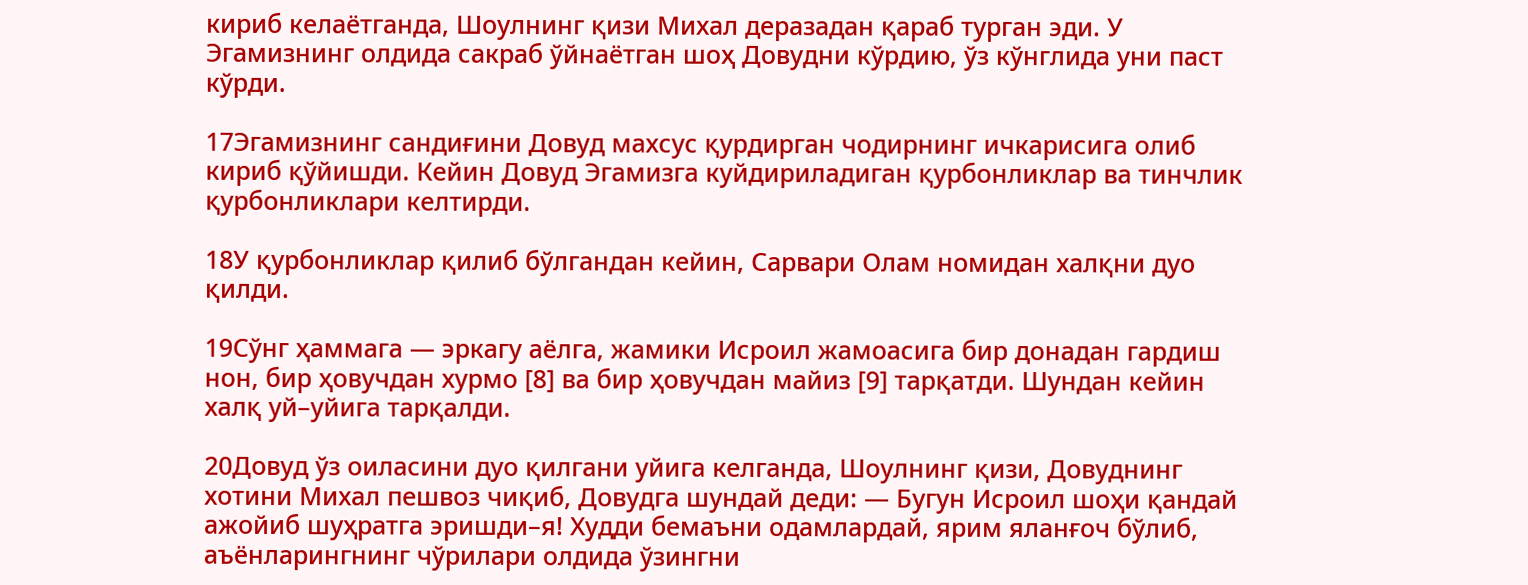кириб келаётганда, Шоулнинг қизи Михал деразадан қараб турган эди. У Эгамизнинг олдида сакраб ўйнаётган шоҳ Довудни кўрдию, ўз кўнглида уни паст кўрди.

17Эгамизнинг сандиғини Довуд махсус қурдирган чодирнинг ичкарисига олиб кириб қўйишди. Кейин Довуд Эгамизга куйдириладиган қурбонликлар ва тинчлик қурбонликлари келтирди.

18У қурбонликлар қилиб бўлгандан кейин, Сарвари Олам номидан халқни дуо қилди.

19Сўнг ҳаммага — эркагу аёлга, жамики Исроил жамоасига бир донадан гардиш нон, бир ҳовучдан хурмо [8] ва бир ҳовучдан майиз [9] тарқатди. Шундан кейин халқ уй–уйига тарқалди.

20Довуд ўз оиласини дуо қилгани уйига келганда, Шоулнинг қизи, Довуднинг хотини Михал пешвоз чиқиб, Довудга шундай деди: — Бугун Исроил шоҳи қандай ажойиб шуҳратга эришди–я! Худди бемаъни одамлардай, ярим яланғоч бўлиб, аъёнларингнинг чўрилари олдида ўзингни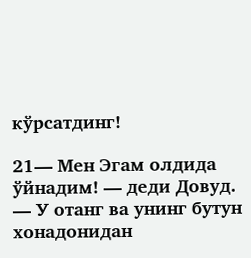кўрсатдинг!

21— Мен Эгам олдида ўйнадим! — деди Довуд. — У отанг ва унинг бутун хонадонидан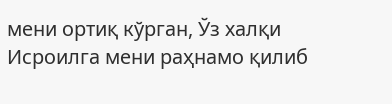мени ортиқ кўрган, Ўз халқи Исроилга мени раҳнамо қилиб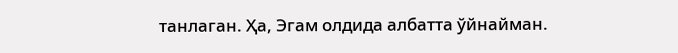танлаган. Ҳа, Эгам олдида албатта ўйнайман.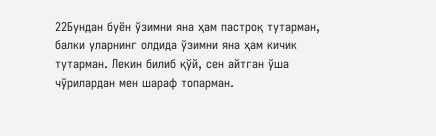22Бундан буён ўзимни яна ҳам пастроқ тутарман, балки уларнинг олдида ўзимни яна ҳам кичик тутарман. Лекин билиб қўй, сен айтган ўша чўрилардан мен шараф топарман.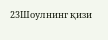23Шоулнинг қизи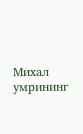Михал умрининг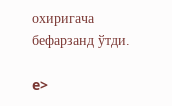охиригача бефарзанд ўтди.

e>